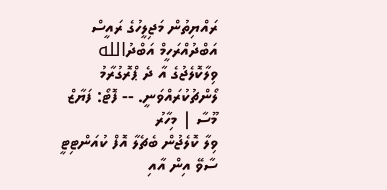ރައްޔިތުން މަޖިލީހުގެ ރައީސް އަބްދުއްރަހީމް އަބްދުالله ވިލާކޮލެޖުގެ އާ ދެ ޕްރޮގުރާމު ލޯންޗުކުރައްވަނީ. -- ފޮޓޯ: ފަޔާޒް މޫސާ | މިހާރު
ވިލާ ކޮލެޖުން ބެޗެލާ އޮފް ކުއަންޓިޓީ ސާވޭ އިން އާއި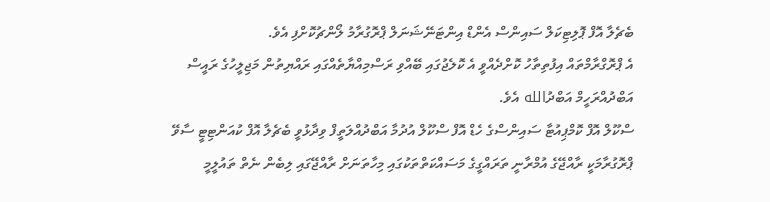ބެޗެލާ އޮފް ޕޮލިޓިކަލް ސައިންސް އެންޑް އިންޓަނޭޝަނަލް ޕްރޮގުރާމު ލޯންޗުކޮށްފި އެވެ.
އެ ޕްރޮގްރާމްތައް އިފުތިތާހު ކޮށްދެއްވީ އެ ކޮލެޖުގައި ބޭއްވި ރަސްމިއްޔާތެއްގައި ރައްޔިތުން މަޖިލީހުގެ ރައީސް އަބްދުއްރަހީމް އަބްދުالله އެވެ.
ސްކޫލް އޮފް ކޮމްޕިއުޓާ ސައިންސްގެ ހެޑް އޮފް ސްކޫލް އުދުމާ އަބްދުއްލަތީފް ވިދާޅުވީ ބެޗެލާ އޮފް ކުއަންޓިޓީ ސާވޭ ޕްރޮގުރާމަކީ ރާއްޖޭގެ އުމްރާނީ ތަރައްގީގެ މަސައްކަތްތަކުގައި މިހާތަނަށް ރާއްޖޭގައި ލިބެން ނެތް ތައުލީމީ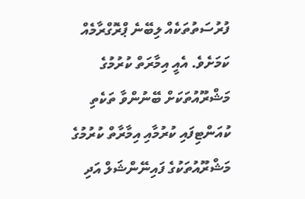ފުރުސަތުތަކެއް ލިބޭނެ ޕްރޮގްރާމެއް ކަމަށެވެ. އެއީ އިމާރަތް ކުރުމުގެ މަޝްރޫއުތަކަށް ބޭނުންވާ ތަކެތި ކުއަންޓިފައި ކުރުމާއި އިމާރާތް ކުރުމުގެ މަޝްރޫއުތަކުގެ ފައިނޭންޝަލް އަދި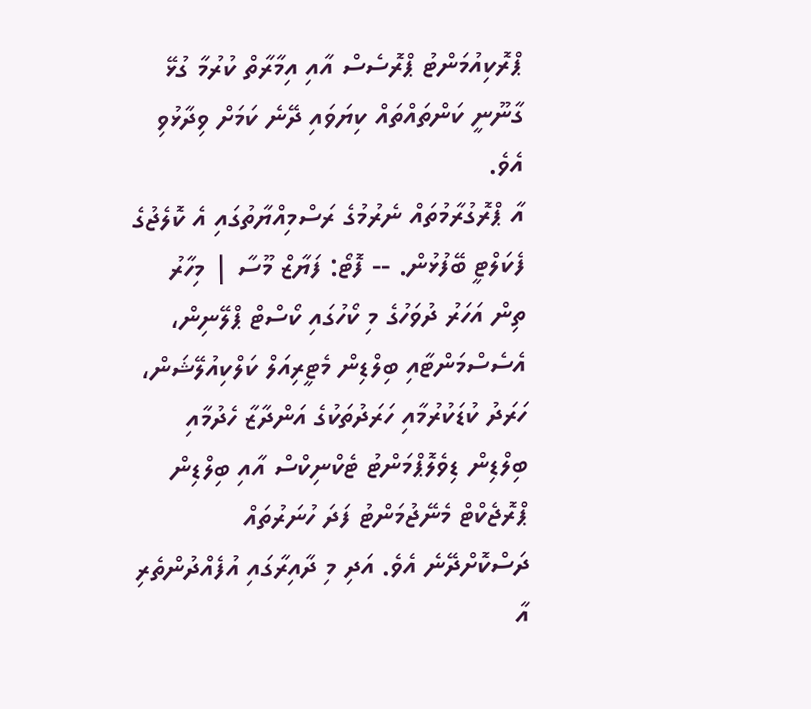ޕްރޮކިއުމަންޓު ޕްރޮސެސް އާއި އިމާރާތް ކުރުމާ ގުޅޭ ގާނޫނީ ކަންތައްތައް ކިޔަވައި ދޭނެ ކަމަށް ވިދާޅުވި އެވެ.
އާ ޕްރޮގުރާމުތައް ނެރުމުގެ ރަސްމިއްޔާތުގައި އެ ކޮލެޖުގެ ފެކަލްޓީ ބޭފުޅުން. -- ފޮޓޯ: ފަޔާޒް މޫސާ | މިހާރު
ތިން އަހަރު ދުވަހުގެ މި ކޯހުގައި ކޯސްޓް ޕްލޭނިން، އެސެސްމަންޓާއި ބިލްޑިން މެޓީރިއަލް ކަލްކިއުލޭޝަން، ހަރަދު ކުޑަކުރުމާއި ހަރަދުތަކުގެ އަންދާޒާ ހެދުމާއި ބިލްޑިން ޑިވެލޮޕްމަންޓު ޓެކްނިކްސް އާއި ބިލްޑިން ޕްރޮޖެކްޓް މެނޭޖުމަންޓު ފަދަ ހުނަރުތައް ދަސްކޮށްދޭނެ އެވެ. އަދި މި ދާއިރާގައި އުފެއްދުންތެރި އާ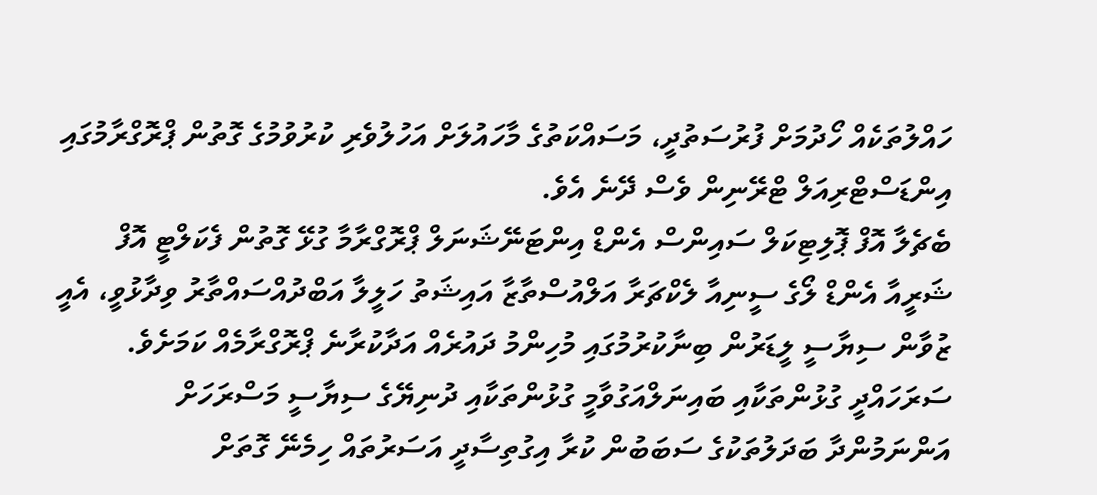ހައްލުތަކެއް ހޯދުމަށް ފުރުސަތުދީ، މަސައްކަތުގެ މާހައުލަށް އަހުލުވެރި ކުރުވުމުގެ ގޮތުން ޕްރޮގްރާމުގައި އިންޑަސްޓްރިއަލް ޓްރޭނިން ވެސް ދޭނެ އެވެ.
ބެޗެލާ އޮފް ޕޮލިޓިކަލް ސައިންސް އެންޑް އިންޓަނޭޝަނަލް ޕްރޮގްރާމާ ގުޅޭ ގޮތުން ފެކަލްޓީ އޮފް ޝަރީއާ އެންޑް ލޯގެ ސީނިއާ ލެކްޗަރާ އަލްއުސްތާޒާ އައިޝަތު ހަލީލާ އަބްދުއްސައްތާރު ވިދާޅުވީ، އެއީ ޒުވާން ސިޔާސީ ލީޑަރުން ބިނާކުރުމުގައި މުހިންމު ދައުރެއް އަދާކުރާނެ ޕްރޮގްރާމެއް ކަމަށެވެ. ސަރަހައްދީ ގުޅުންތަކާއި ބައިނަލްއަގުވާމީ ގުޅުންތަކާއި ދުނިޔޭގެ ސިޔާސީ މަސްރަހަށް އަންނަމުންދާ ބަދަލުތަކުގެ ސަބަބުން ކުރާ އިގުތިސާދީ އަސަރުތައް ހިމެނޭ ގޮތަށް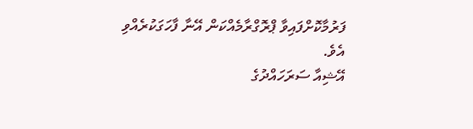ފަރުމާކޮށްފައިވާ ޕްރޮގްރާމެއްކަން އޭނާ ފާހަގަކުރެއްވި އެވެ.
އޭޝިއާ ސަރަހައްދުގެ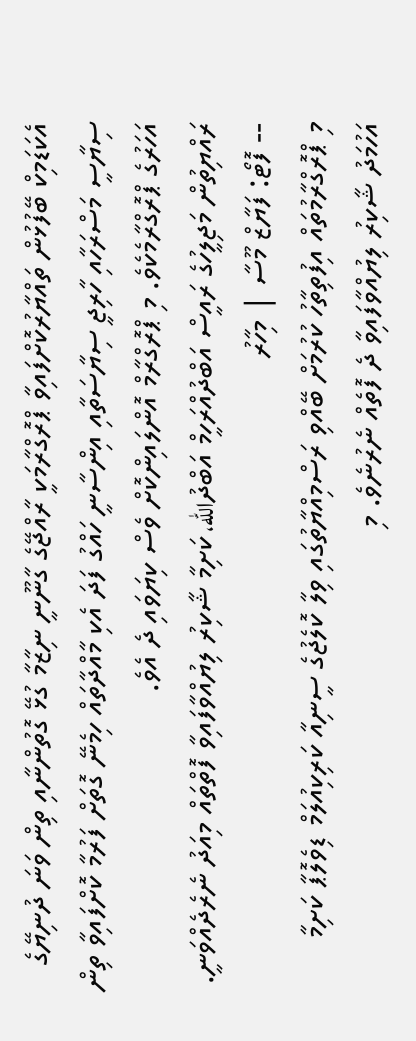އެކަޑަމިކް ބޭފުޅުން ތައްޔާރުކޮށްފައިވާ ޕްރޮގްރާމަކީ ރާއްޖޭގެ ގާނޫނީ ނިޒާމާ ގުޅޭ ގޮތުންނާއި ތިން ވަނަ ދުނިޔޭގެ ސިޔާސީ މަސްރަހާއި ހާރިޖީ ސިޔާސަތާއި އިންސާނީ ހައްގު ފަދަ އެކި މާއްދާތައް ހިމެނޭ ގޮތަށް ފަރުމާ ކޮށްފައިވާ ތިން އަހަރުގެ ޕްރޮގްރާމެކެވެ. މި ޕްރޮގްރާމް އޮންލައިންކޮށް ވެސް ކިޔަވައި ދެ އެވެ.
ރައްޔިތުން މަޖިލީހުގެ ރައީސް އަބްދުއްރަހީމް އަބްދުالله، ކަށިމާ ޝާކިރު ލިޔުއްވާފައިވާ ފޮތްތައް މިއަދު ނެރެދެއްވަނީ. -- ފޮޓޯ: ފަޔާޒް މޫސާ | މިހާރު
މި ޕްރޮގްރާމުތައް އިފުތިތާހު ކުރުމަށް ބޭއްވި ރަސްމިއްޔާތުގައި ވިލާ ކޮލެޖުގެ ސީނިއާ ކަރިކިއުލަމް ޑިވެލޮޕާ ކަށިމާ އަހުމަދު ޝާކިރު ލިޔުއްވާފައިވާ ދެ ފޮތެއް ނެރުނެވެ. މި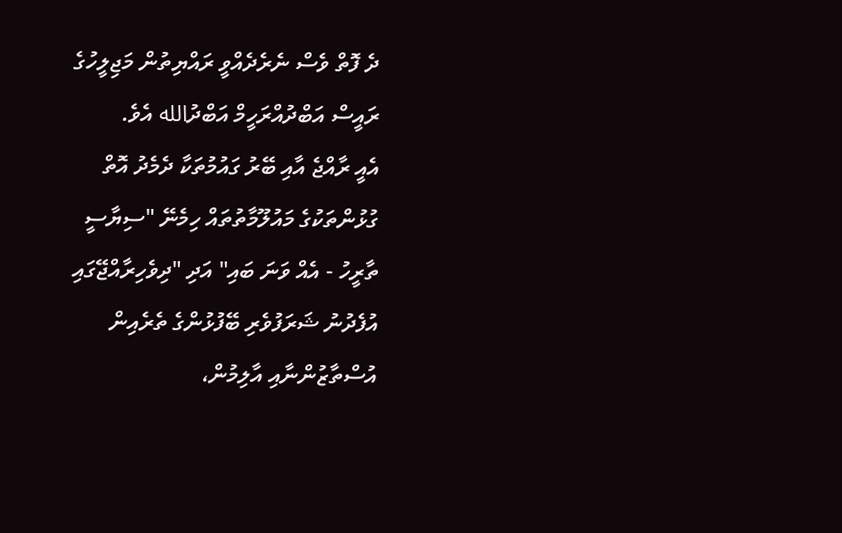ދެ ފޮތް ވެސް ނެރެދެއްވީ ރައްޔިތުން މަޖިލީހުގެ ރައީސް އަބްދުއްރަހީމް އަބްދުالله އެވެ.
އެއީ ރާއްޖެ އާއި ބޭރު ގައުމުތަކާ ދެމެދު އޮތް ގުޅުންތަކުގެ މައުލޫމާތުތައް ހިމެނޭ "ސިޔާސީ ތާރީހު - އެއް ވަނަ ބައި" އަދި "ދިވެހިރާއްޖޭގައި އުފެދުނު ޝަރަފުވެރި ބޭފުޅުންގެ ތެރެއިން އުސްތާޒުންނާއި އާލިމުން،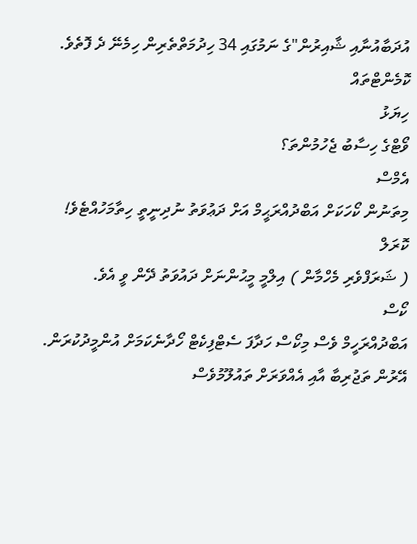އުދަބާއުނާއި ޝާއިރުން"ގެ ނަމުގައި 34 ހިދުމަތްތެރިން ހިމެނޭ ދެ ފޮތެވެ.
ކޮމެންޓްތައް
ހިޔަޅު
ވޯޓްގެ ހިސާބު ޖެހުމުންތަ؟
އެމްސް
މިތަނުން ކޯހަކަށް އަބްދުއްރަޙީމް އަށް ދަޢުވަތު ނުދިނީތީ ހިތާމަހުއްޓެވެ!
ކޮރަލް
( ޝަރަފްވެރި މެހްމާން ) އިލްމީ މީޙުންނަށް ދައުވަތު ދޭން ވީ އެވެ.
ކޯސް
އަބްދުއްރަހީމް ވެސް މިކޯސް ހަދާފަ ސެޓްފިކެޓް ހޯދާނެކަމަށް އުންމީދުކުރަން. އޭރުން ތަޖުރިބާ އާއި އެއްވަރަށް ތައުލޫމުވެސް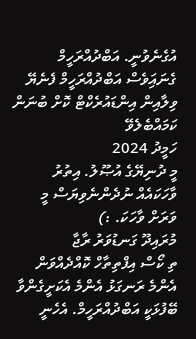އުގެނެވުނީ. އަބްދުއްރަހީމް ގެނައަިވެސް އަބްދުއްރަހީމް ފެނެޔޭ ވިލާއިން އިންޑައުރެކްޓް ކޮށް ބުނަން ކަމައްބެލެވޭ
ހަމީދު 2024
މީ ދުނިޔޭގެ އުޞޫލު. އިތުރު ވާހަކައެއް ނުދެންނެވިޔަސް މީ ވަރަށް ވާހަކަ. :)
މުރައިދޫ ގަނޑުވަރު ރާޖާ
ތި ކޯސް އިފްތިތާހް ކޮއްދެއްވަން އެންމެ ރަނގަޅު އެންމެ އެކަށީގެންވާ ބޭފުޅަކީ އަބްދުއްރަހީމް. އެހެނީ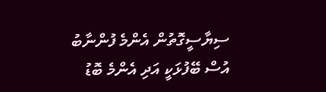ސިޔާސީގޮތުން އެންމެ ފުންނާބު އުސް ބޭފުޅަކީ އަދި އެންމެ ބޮޑު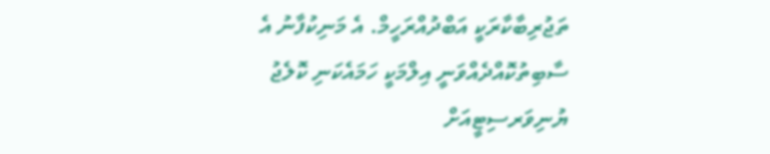ތަޖުރިބާކާރަކީ އަބްދުއްރަހީމް. އެ މަނިކުފާނު އެ ސާބިތުކޮއްދެއްވަނީ އިލްމަކީ ހަމައެކަނި ކޮލެޖު ޔުނިވަރސިޓީއަށް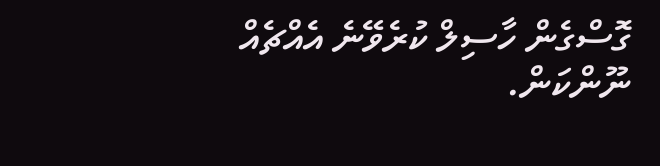ގޮސްގެން ހާސިލް ކުރެވޭނެ އެއްޗެއް ނޫންކަން.